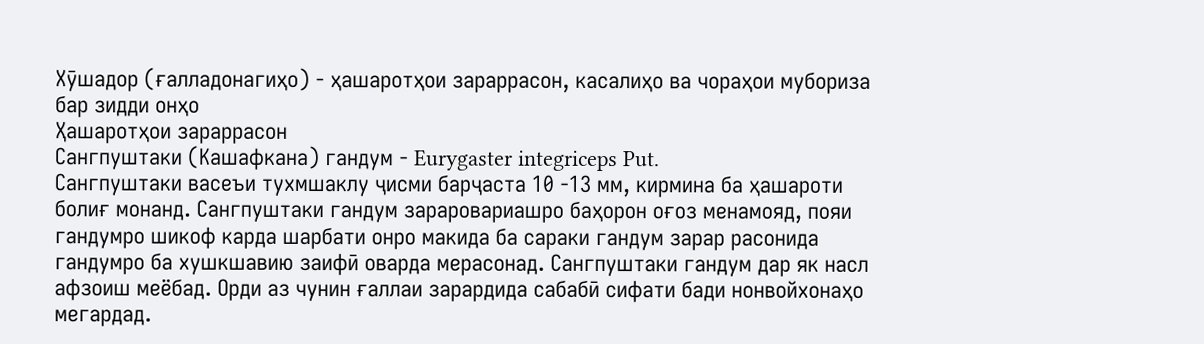Хӯшадор (ғалладонагиҳо) - ҳашаротҳои зараррасон, касалиҳо ва чораҳои мубориза бар зидди онҳо
Ҳашаротҳои зараррасон
Сангпуштаки (Кашафкана) гандум - Eurygaster integriceps Put.
Сангпуштаки васеъи тухмшаклу ҷисми барҷаста 10 -13 мм, кирмина ба ҳашароти болиғ монанд. Сангпуштаки гандум зараровариашро баҳорон оғоз менамояд, пояи гандумро шикоф карда шарбати онро макида ба сараки гандум зарар расонида гандумро ба хушкшавию заифӣ оварда мерасонад. Сангпуштаки гандум дар як насл афзоиш меёбад. Орди аз чунин ғаллаи зарардида сабабӣ сифати бади нонвойхонаҳо мегардад.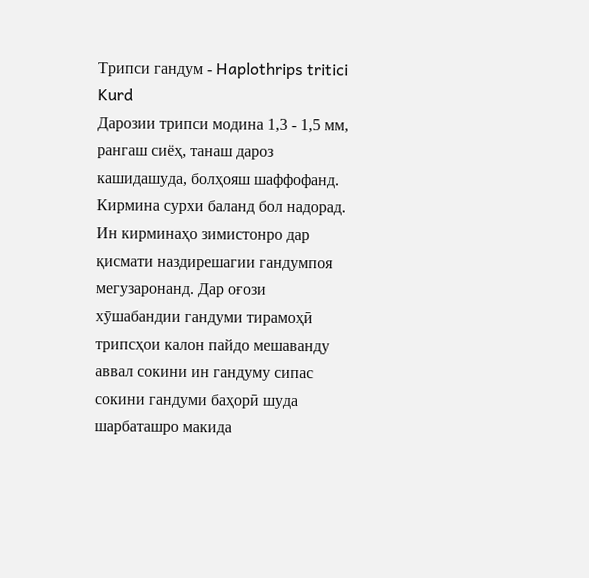Трипси гандум - Haplothrips tritici Kurd
Дарозии трипси модина 1,3 - 1,5 мм, рангаш сиёҳ, танаш дароз кашидашуда, болҳояш шаффофанд. Кирмина сурхи баланд бол надорад. Ин кирминаҳо зимистонро дар қисмати наздирешагии гандумпоя мегузаронанд. Дар оғози хӯшабандии гандуми тирамоҳӣ трипсҳои калон пайдо мешаванду аввал сокини ин гандуму сипас сокини гандуми баҳорӣ шуда шарбаташро макида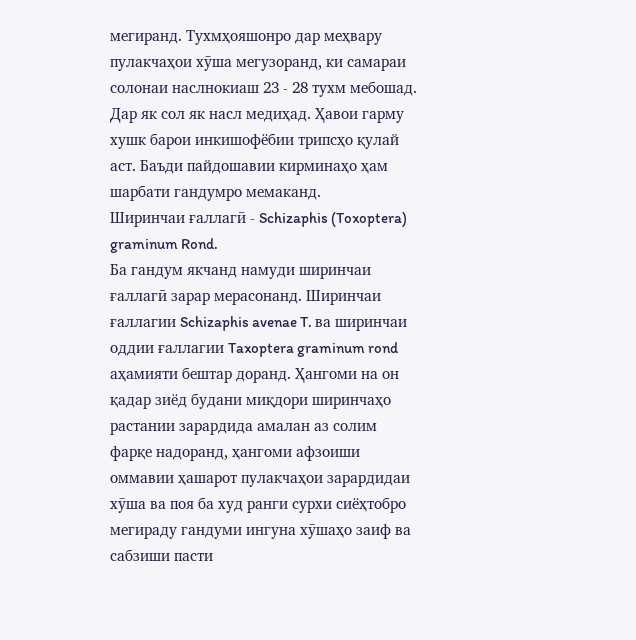мегиранд. Тухмҳояшонро дар меҳвару пулакчаҳои хӯша мегузоранд, ки самараи солонаи наслнокиаш 23 - 28 тухм мебошад. Дар як сол як насл медиҳад. Ҳавои гарму хушк барои инкишофёбии трипсҳо қулай аст. Баъди пайдошавии кирминаҳо ҳам шарбати гандумро мемаканд.
Ширинчаи ғаллагӣ - Schizaphis (Toxoptera) graminum Rond.
Ба гандум якчанд намуди ширинчаи ғаллагӣ зарар мерасонанд. Ширинчаи ғаллагии Schizaphis avenae T. ва ширинчаи оддии ғаллагии Taxoptera graminum rond аҳамияти бештар доранд. Ҳангоми на он қадар зиёд будани миқдори ширинчаҳо растании зарардида амалан аз солим фарқе надоранд, ҳангоми афзоиши оммавии ҳашарот пулакчаҳои зарардидаи хӯша ва поя ба худ ранги сурхи сиёҳтобро мегираду гандуми ингуна хӯшаҳо заиф ва сабзиши пасти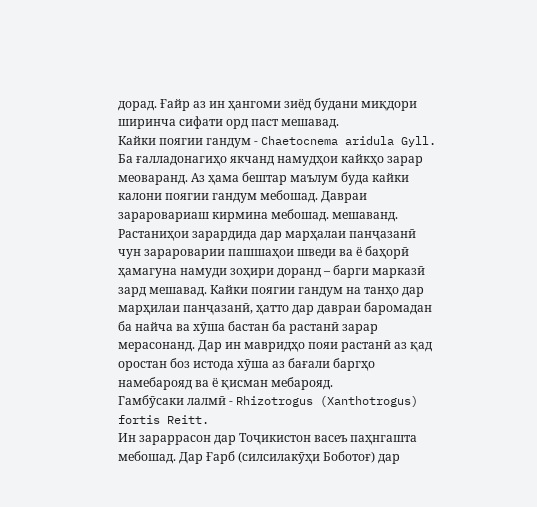дорад. Ғайр аз ин ҳангоми зиёд будани миқдори ширинча сифати орд паст мешавад.
Кайки поягии гандум - Chaetocnema aridula Gyll.
Ба ғалладонагиҳо якчанд намудҳои кайкҳо зарар меоваранд. Аз ҳама бештар маълум буда кайки калони поягии гандум мебошад. Давраи зараровариаш кирмина мебошад. мешаванд. Растаниҳои зарардида дар марҳалаи панҷазанӣ чун зарароварии пашшаҳои шведи ва ё баҳорӣ ҳамагуна намуди зоҳири доранд – барги марказӣ зард мешавад. Кайки поягии гандум на танҳо дар марҳилаи панҷазанӣ, ҳатто дар давраи баромадан ба найча ва хӯша бастан ба растанӣ зарар мерасонанд. Дар ин мавридҳо пояи растанӣ аз қад оростан боз истода хӯша аз бағали баргҳо намебарояд ва ё қисман мебарояд.
Гамбӯсаки лалмӣ - Rhizotrogus (Xanthotrogus) fortis Reitt.
Ин зараррасон дар Тоҷикистон васеъ паҳнгашта мебошад. Дар Ғарб (силсилакӯҳи Боботоғ) дар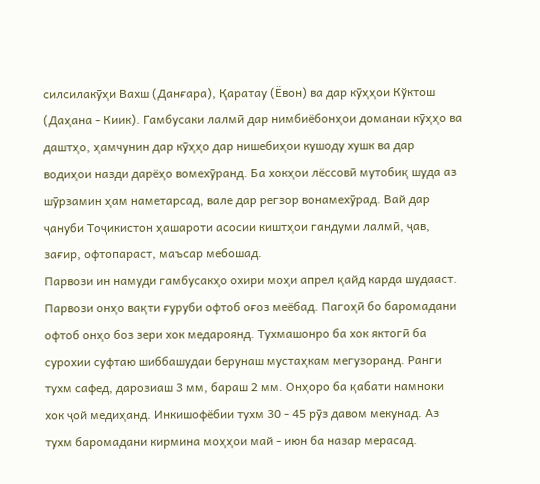силсилакӯҳи Вахш (Данғара), Қаратау (Ёвон) ва дар кӯҳҳои Кўктош (Даҳана - Киик). Гамбусаки лалмӣ дар нимбиёбонҳои доманаи кӯҳҳо ва даштҳо, ҳамчунин дар кӯҳҳо дар нишебиҳои кушоду хушк ва дар водиҳои назди дарёҳо вомехӯранд. Ба хокҳои лёссовӣ мутобиқ шуда аз шӯрзамин ҳам наметарсад, вале дар регзор вонамехӯрад. Вай дар ҷануби Тоҷикистон ҳашароти асосии киштҳои гандуми лалмӣ, ҷав, зағир, офтопараст, маъсар мебошад.
Парвози ин намуди гамбусакҳо охири моҳи апрел қайд карда шудааст. Парвози онҳо вақти ғуруби офтоб оғоз меёбад. Пагоҳӣ бо баромадани офтоб онҳо боз зери хок медароянд. Тухмашонро ба хок яктогӣ ба сурохии суфтаю шиббашудаи берунаш мустаҳкам мегузоранд. Ранги тухм сафед, дарозиаш 3 мм, бараш 2 мм. Онҳоро ба қабати намноки хок ҷой медиҳанд. Инкишофёбии тухм 30 - 45 рӯз давом мекунад. Аз тухм баромадани кирмина моҳҳои май - июн ба назар мерасад.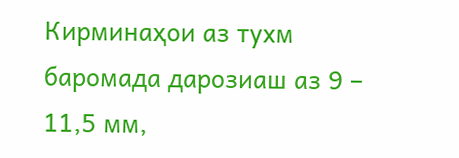Кирминаҳои аз тухм баромада дарозиаш аз 9 – 11,5 мм,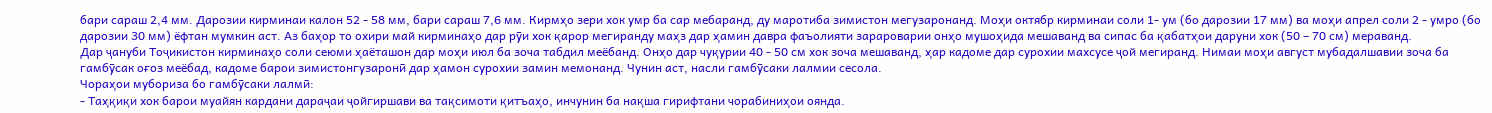бари сараш 2,4 мм. Дарозии кирминаи калон 52 - 58 мм, бари сараш 7,6 мм. Кирмҳо зери хок умр ба сар мебаранд, ду маротиба зимистон мегузаронанд. Моҳи октябр кирминаи соли 1- ум (бо дарозии 17 мм) ва моҳи апрел соли 2 - умро (бо дарозии 30 мм) ёфтан мумкин аст. Аз баҳор то охири май кирминаҳо дар рӯи хок қарор мегиранду маҳз дар ҳамин давра фаъолияти зарароварии онҳо мушоҳида мешаванд ва сипас ба қабатҳои даруни хок (50 – 70 см) мераванд.
Дар ҷануби Тоҷикистон кирминаҳо соли сеюми ҳаёташон дар моҳи июл ба зоча табдил меёбанд. Онҳо дар чуқурии 40 - 50 см хок зоча мешаванд, ҳар кадоме дар сурохии махсусе ҷой мегиранд. Нимаи моҳи август мубадалшавии зоча ба гамбӯсак оғоз меёбад, кадоме барои зимистонгузаронӣ дар ҳамон сурохии замин мемонанд. Чунин аст, насли гамбӯсаки лалмии сесола.
Чораҳои мубориза бо гамбӯсаки лалмӣ:
- Таҳқиқи хок барои муайян кардани дараҷаи ҷойгиршави ва тақсимоти қитъаҳо, инчунин ба нақша гирифтани чорабиниҳои оянда.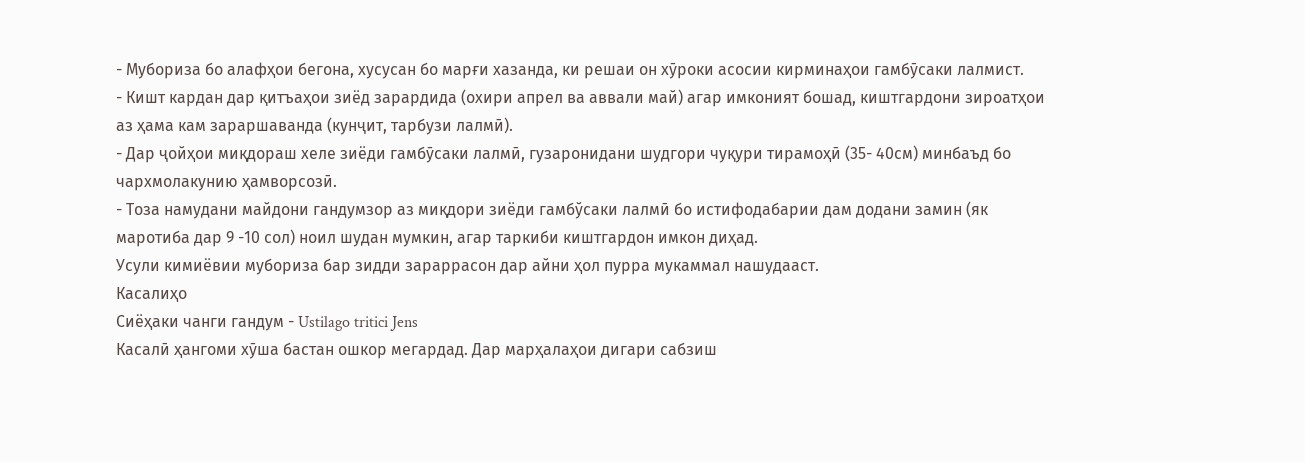- Мубориза бо алафҳои бегона, хусусан бо марғи хазанда, ки решаи он хӯроки асосии кирминаҳои гамбӯсаки лалмист.
- Кишт кардан дар қитъаҳои зиёд зарардида (охири апрел ва аввали май) агар имконият бошад, киштгардони зироатҳои аз ҳама кам зараршаванда (кунҷит, тарбузи лалмӣ).
- Дар ҷойҳои миқдораш хеле зиёди гамбӯсаки лалмӣ, гузаронидани шудгори чуқури тирамоҳӣ (35- 40см) минбаъд бо чархмолакунию ҳамворсозӣ.
- Тоза намудани майдони гандумзор аз миқдори зиёди гамбўсаки лалмӣ бо истифодабарии дам додани замин (як маротиба дар 9 -10 сол) ноил шудан мумкин, агар таркиби киштгардон имкон диҳад.
Усули кимиёвии мубориза бар зидди зараррасон дар айни ҳол пурра мукаммал нашудааст.
Касалиҳо
Сиёҳаки чанги гандум - Ustilago tritici Jens
Касалӣ ҳангоми хӯша бастан ошкор мегардад. Дар марҳалаҳои дигари сабзиш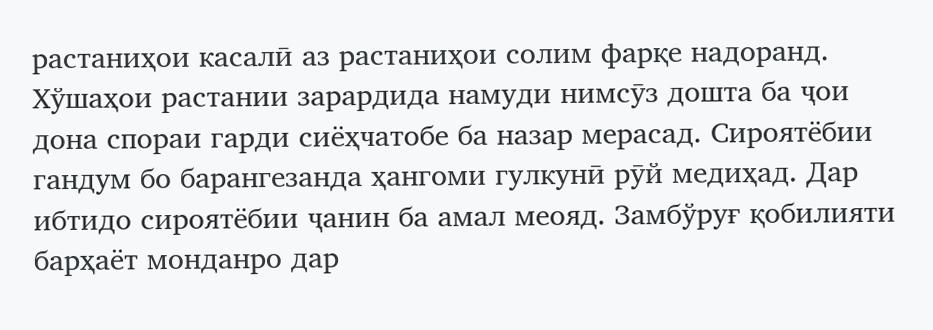растаниҳои касалӣ аз растаниҳои солим фарқе надоранд. Хўшаҳои растании зарардида намуди нимсӯз дошта ба ҷои дона спораи гарди сиёҳчатобе ба назар мерасад. Сироятёбии гандум бо барангезанда ҳангоми гулкунӣ рӯй медиҳад. Дар ибтидо сироятёбии ҷанин ба амал меояд. Замбўруғ қобилияти барҳаёт монданро дар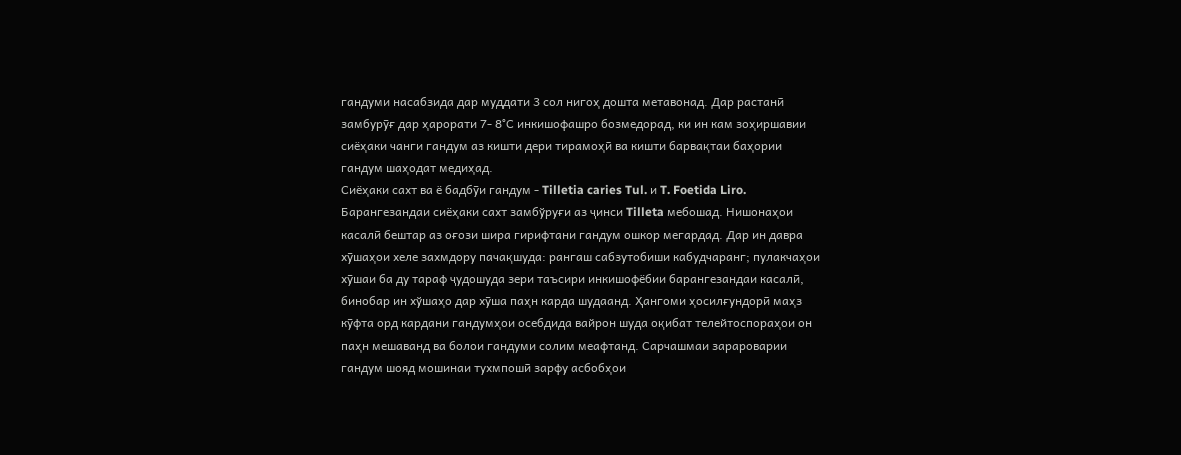гандуми насабзида дар муддати 3 сол нигоҳ дошта метавонад. Дар растанӣ замбурӯғ дар ҳарорати 7- 8°С инкишофашро бозмедорад, ки ин кам зоҳиршавии сиёҳаки чанги гандум аз кишти дери тирамоҳӣ ва кишти барвақтаи баҳории гандум шаҳодат медиҳад.
Сиёҳаки сахт ва ё бадбӯи гандум - Tilletia caries Tul. и T. Foetida Liro.
Барангезандаи сиёҳаки сахт замбўруғи аз ҷинси Tilleta мебошад. Нишонаҳои касалӣ бештар аз оғози шира гирифтани гандум ошкор мегардад. Дар ин давра хӯшаҳои хеле захмдору пачақшуда: рангаш сабзутобиши кабудчаранг; пулакчаҳои хӯшаи ба ду тараф ҷудошуда зери таъсири инкишофёбии барангезандаи касалӣ, бинобар ин хўшаҳо дар хӯша паҳн карда шудаанд. Ҳангоми ҳосилғундорӣ маҳз кӯфта орд кардани гандумҳои осебдида вайрон шуда оқибат телейтоспораҳои он паҳн мешаванд ва болои гандуми солим меафтанд. Сарчашмаи зарароварии гандум шояд мошинаи тухмпошӣ зарфу асбобҳои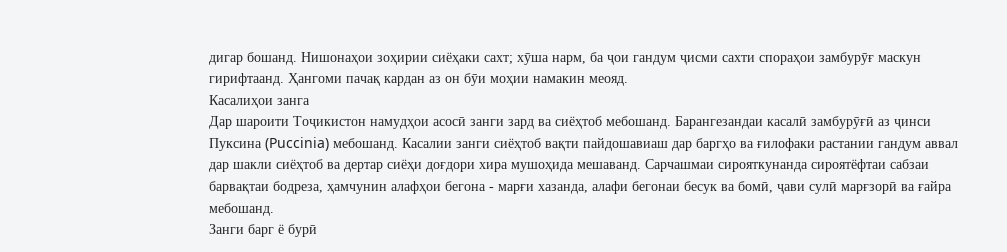дигар бошанд. Нишонаҳои зоҳирии сиёҳаки сахт; хӯша нарм, ба ҷои гандум ҷисми сахти спораҳои замбурӯғ маскун гирифтаанд. Ҳангоми пачақ кардан аз он бӯи моҳии намакин меояд.
Касалиҳои занга
Дар шароити Тоҷикистон намудҳои асосӣ занги зард ва сиёҳтоб мебошанд. Барангезандаи касалӣ замбурӯғӣ аз ҷинси Пуксина (Puccinia) мебошанд. Касалии занги сиёҳтоб вақти пайдошавиаш дар баргҳо ва ғилофаки растании гандум аввал дар шакли сиёҳтоб ва дертар сиёҳи доғдори хира мушоҳида мешаванд. Сарчашмаи сирояткунанда сироятёфтаи сабзаи барвақтаи бодреза, ҳамчунин алафҳои бегона - марғи хазанда, алафи бегонаи бесук ва бомӣ, ҷави сулӣ марғзорӣ ва ғайра мебошанд.
Занги барг ё бурӣ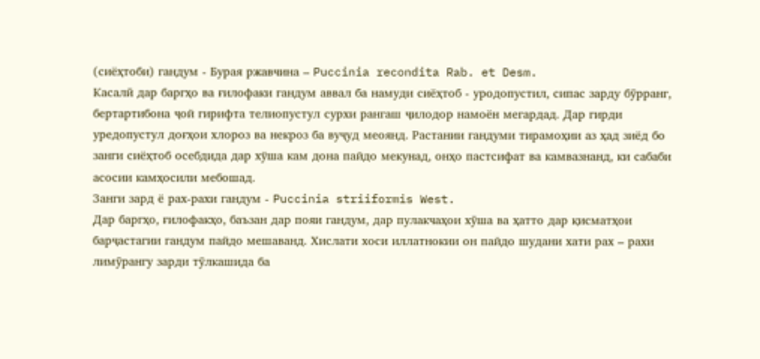(сиёҳтоби) гандум - Бурая ржавчина – Puccinia recondita Rab. et Desm.
Касалӣ дар баргҳо ва ғилофаки гандум аввал ба намуди сиёҳтоб - уродопустил, сипас зарду бӯрранг, бертартибона ҷой гирифта телиопустул сурхи рангаш ҷилодор намоён мегардад. Дар гирди уредопустул доғҳои хлороз ва некроз ба вуҷуд меоянд. Растании гандуми тирамоҳии аз ҳад зиёд бо занги сиёҳтоб осебдида дар хўша кам дона пайдо мекунад, онҳо пастсифат ва камвазнанд, ки сабаби асосии камҳосили мебошад.
Занги зард ё рах-рахи гандум - Puccinia striiformis West.
Дар баргҳо, ғилофакҳо, баъзан дар пояи гандум, дар пулакчаҳои хӯша ва ҳатто дар қисматҳои барҷастагии гандум пайдо мешаванд. Хислати хоси иллатнокии он пайдо шудани хати рах – рахи лимӯрангу зарди тӯлкашида ба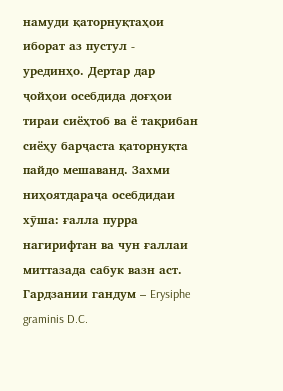намуди қаторнуқтаҳои иборат аз пустул - урединҳо. Дертар дар ҷойҳои осебдида доғҳои тираи сиёҳтоб ва ё тақрибан сиёҳу барҷаста қаторнуқта пайдо мешаванд. Захми ниҳоятдараҷа осебдидаи хӯша: ғалла пурра нагирифтан ва чун ғаллаи миттазада сабук вазн аст.
Гардзании гандум – Erysiphe graminis D.C.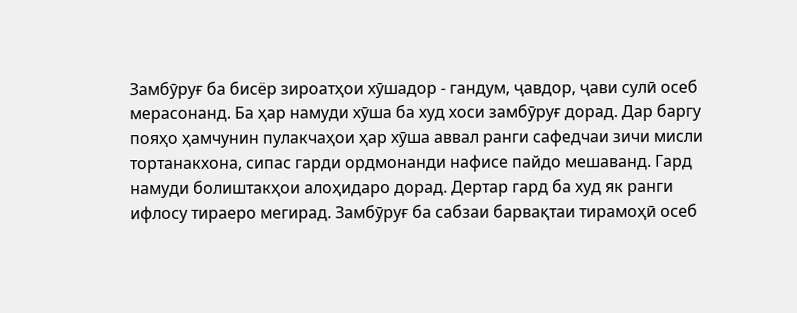Замбӯруғ ба бисёр зироатҳои хӯшадор - гандум, ҷавдор, ҷави сулӣ осеб мерасонанд. Ба ҳар намуди хӯша ба худ хоси замбӯруғ дорад. Дар баргу пояҳо ҳамчунин пулакчаҳои ҳар хӯша аввал ранги сафедчаи зичи мисли тортанакхона, сипас гарди ордмонанди нафисе пайдо мешаванд. Гард намуди болиштакҳои алоҳидаро дорад. Дертар гард ба худ як ранги ифлосу тираеро мегирад. Замбӯруғ ба сабзаи барвақтаи тирамоҳӣ осеб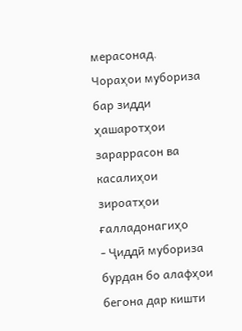мерасонад.
Чораҳои мубориза бар зидди ҳашаротҳои зараррасон ва касалиҳои зироатҳои ғалладонагиҳо
- Ҷиддӣ мубориза бурдан бо алафҳои бегона дар кишти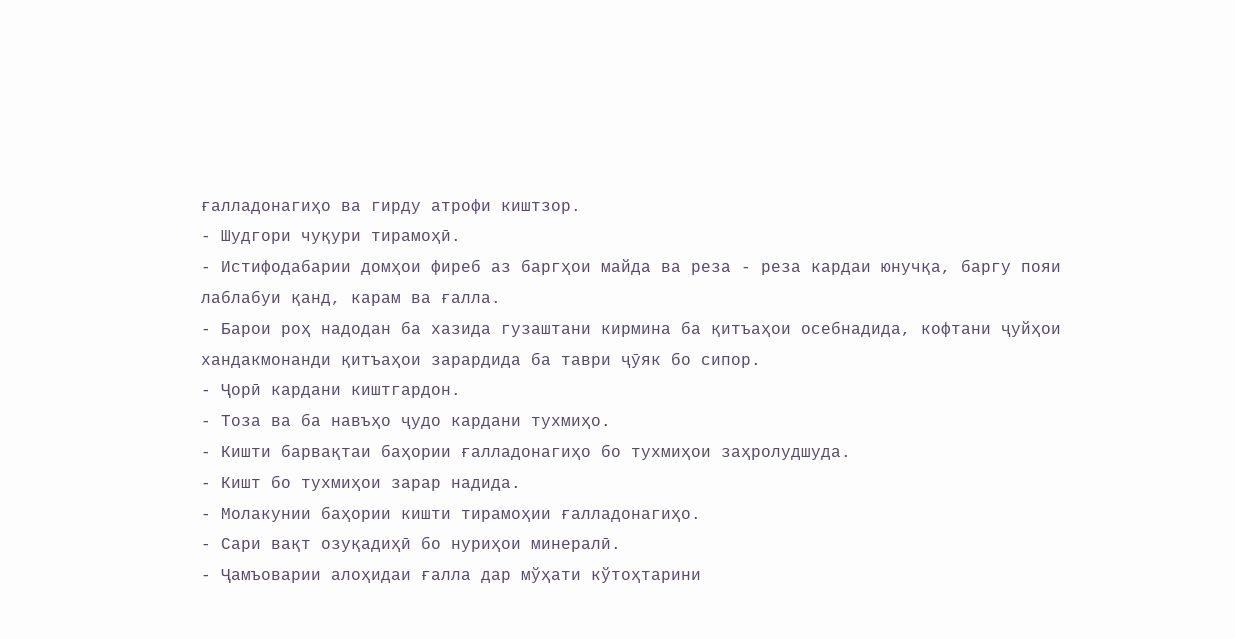ғалладонагиҳо ва гирду атрофи киштзор.
- Шудгори чуқури тирамоҳӣ.
- Истифодабарии домҳои фиреб аз баргҳои майда ва реза - реза кардаи юнучқа, баргу пояи лаблабуи қанд, карам ва ғалла.
- Барои роҳ надодан ба хазида гузаштани кирмина ба қитъаҳои осебнадида, кофтани ҷуйҳои хандакмонанди қитъаҳои зарардида ба таври ҷӯяк бо сипор.
- Ҷорӣ кардани киштгардон.
- Тоза ва ба навъҳо ҷудо кардани тухмиҳо.
- Кишти барвақтаи баҳории ғалладонагиҳо бо тухмиҳои заҳролудшуда.
- Кишт бо тухмиҳои зарар надида.
- Молакунии баҳории кишти тирамоҳии ғалладонагиҳо.
- Сари вақт озуқадиҳӣ бо нуриҳои минералӣ.
- Ҷамъоварии алоҳидаи ғалла дар мўҳати кўтоҳтарини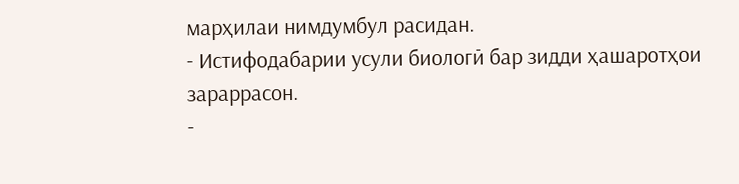марҳилаи нимдумбул расидан.
- Истифодабарии усули биологӣ бар зидди ҳашаротҳои зараррасон.
-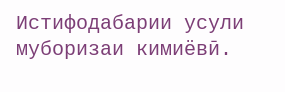Истифодабарии усули муборизаи кимиёвӣ.